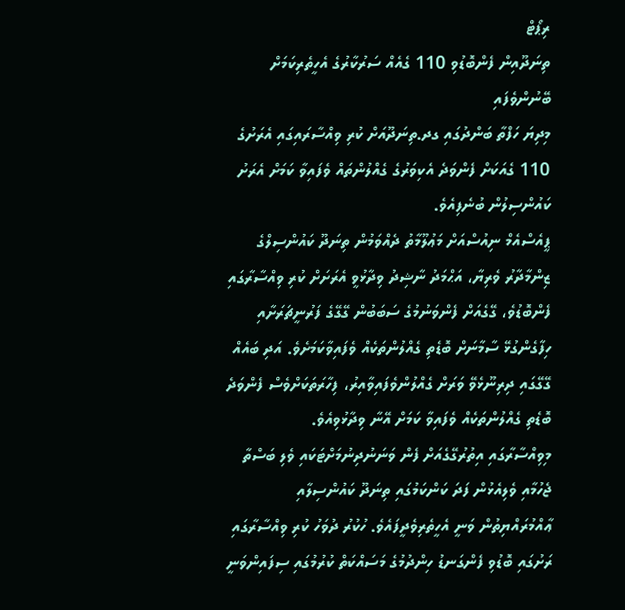ރިޕޯޓް
ތިނަދޫއިން ފެންބޮޑުވި 110 ގެއެއް ސަރުކާރުގެ އެހީތެރިކަމަށް ބޭނުންވެފައި
މިދިޔަ ހަފްތާ ބަންދުގައި ގދ.ތިނަދޫއަށް ކުރި ވިއްސާރައިގައި އެރަށުގެ 110 ގެއަކަށް ފެންވަދެ އެކިވަރުގެ ގެއްލުންތައް ވެފައިވާ ކަމަށް އެރަށު ކައުންސިލުން ބުނެފިއެވެ.
ޕީއެސްއެމް ނިއުސްއަށް މަޢުލޫމާތު ދެއްވަމުން ތިނަދޫ ކައުންސިލްގެ ޒިންމާދާރު ވެރިޔާ، އަޙްމަދު ނާޝިދު ވިދާޅުވީ އެރަށަށް ކުރި ވިއްސާރާގައި ފެންބޮޑުވެ، ގޭގެއަށް ފެންވަނުމުގެ ސަބަބުން ގޭގޭގެ ފަރުނީޗަރަށާއި ހިފާގެންގުޅޭ ސާމާނަށް ބޮޑެތި ގެއްލުންތަކެއް ވެފައިވާކަމަށެވެ. އަދި ބައެއް ގޭގޭގައި ދިރިނޫޅެވޭ ވަރަށް ގެއްލުންވެފައިވާއިރު، ފިހާރަތަކަށްވެސް ފެންވަދެ ބޮޑެތި ގެއްލުންތަކެއް ވެފައިވާ ކަމަށް އޭނާ ވިދާޅުވިއެވެ.
މިވިއްސާރާގައި އިތުރުގޭގެއަށް ފެން ވަނަނުދިނުމަށްޓަކައި ވެލި ބަސްތާ ޖެހުމާއި ވެލިއެޅުން ފަދަ ކަންކަމުގައި ތިނަދޫ ކައުންސިލާއި ޢާއްމުރައްޔިތުން ވަނީ އެހީތެރިވެދީފައެވެ. ހުކުރު ދުވަހު ކުރި ވިއްސާރާގައި ރަށުގައި ބޮޑުވި ފެންގަނޑު ހިންދުމުގެ މަސައްކަތް ކުރުމުގައި ސިފައިންވަނީ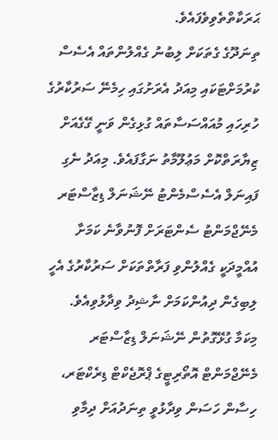ޙަރަކާތްތެވިވެފައެވެ.
ތިނަދޫގެ ގެތަކަށް ލިބުނު ގެއްލުންތައް އެސެސް ކުރުމަށްޓަކައި މިއަދު އެރަށުގައި ހިމެނޭ ސަރުކާރުގެ ހުރިހައި މުއައްސަސާތައް ގުޅިގެން ވަނީ ގޭގެއަށް ޒިޔާރަތްކޮށް މަޢުލޫމާތު ނަގާފައެވެ. މިއަދު ނެގި ފައިނަލް އެސެސްމެންޓު ނޭޝަނަލް ޑިޒާސްޓަރ މެނޭޖްމަންޓު ސެންޓަރަށް ފޮނުވާނެ ކަމަށާ އުއްމީދަކީ ގެއްލުންވި ފަރާތްތަކަށް ސަރުކާރުގެ އެހީ ލިބިގެން ދިއުންކަމަށް ނާޝިދު ވިދާޅުވިއެވެ.
މިކަމާ ގުޅޭގޮތުން ނޭޝަނަލް ޑިޒާސްޓަރ މެނޭޖްމަންޓް އޮތޯރިޓީގެ ޕްރޮޖެކްޓް ޑިރެކްޓަރ، ހިސާން ހަސަން ވިދާޅުވީ ތިނަދުއަށް ދިމާވި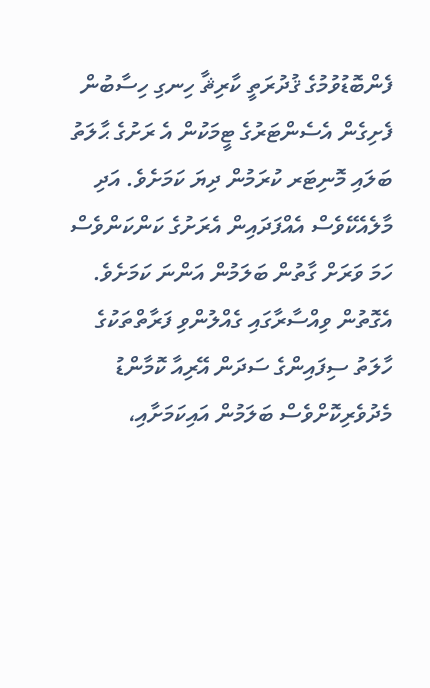ފެންބޮޑުވުމުގެ ޤުދުރަތީ ކާރިޘާ ހިނގި ހިސާބުން ފެށިގެން އެސެންޓަރުގެ ޓީމަކުން އެ ރަށުގެ ޙާލަތު ބަލައި މޮނިޓަރ ކުރަމުން ދިޔަ ކަމަށެވެ. އަދި މާލެއެކޭވެސް އެއްފަދައިން އެރަށުގެ ކަންކަންވެސް ހަމަ ވަރަށް ގާތުން ބަލަމުން އަންނަ ކަމަށެވެ. އެގޮތުން ވިއްސާރާގައި ގެއްލުންވި ފަރާތްތަކުގެ ހާލަތު ސިފައިންގެ ސަދަން އޭރިއާ ކޮމާންޑު މެދުވެރިކޮށްވެސް ބަލަމުން އައިކަމަށާއި،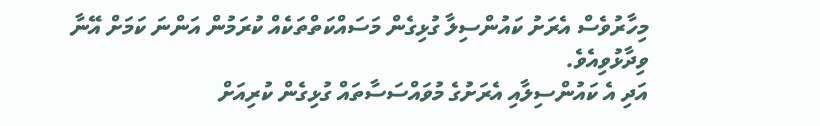މިހާރުވެސް އެރަށު ކައުންސިލާ ގުޅިގެން މަސައްކަތްތަކެއް ކުރަމުން އަންނަ ކަމަށް އޭނާ ވިދާޅުވިއެވެ.
އަދި އެ ކައުންސިލާއި އެރަށުގެ މުވައްސަސާތައް ގުޅިގެން ކުރިއަށް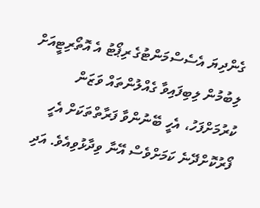ގެންދިޔަ އެސެސްމަންޓުގެ ރިޕޯޓު އެ އޮތޯރިޓީއަށް ލިބުމުން ލިބިފައިވާ ގެއްލުންތައް ވަޒަން ކުރުމަށްފަހު، އެހީ ބޭނުންވާ ފަރާތްތަކަށް އެހީ ފޯރުކޮށްދޭނެ ކަމަށްވެސް އޭނާ ވިދާޅުވިއެވެ. އަދި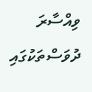ވިއްސާރަ ދުވަސްތަކުގައި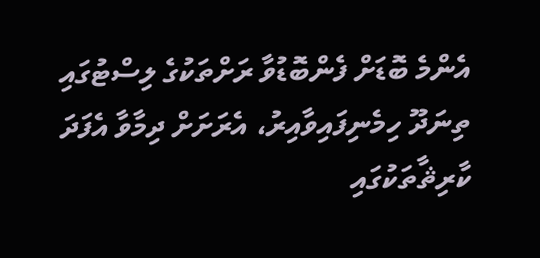އެންމެ ބޮޑަށް ފެންބޮޑުވާ ރަށްތަކުގެ ލިސްޓުގައި ތިނަދޫ ހިމެނިފައިވާއިރު، އެރަށަށް ދިމާވާ އެފަދަ ކާރިޘާތަކުގައި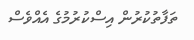ތަފާތުކުރުން އިސްކުރުމުގެ އެއްވެސް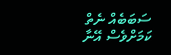ސަބަބެއް ނެތް ކަމަށްވެސް އޭނާ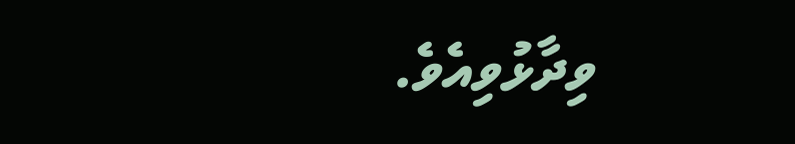ވިދާޅުވިއެވެ.